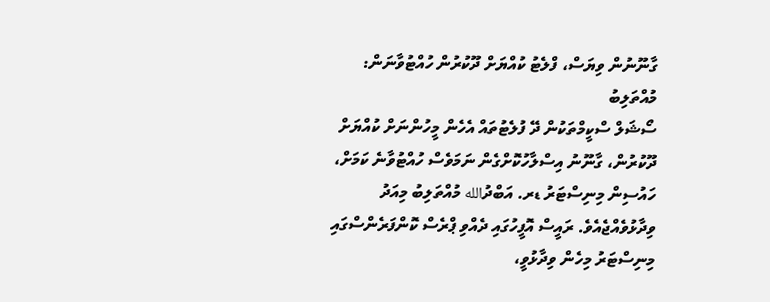ގާނޫނުން ވިޔަސް، ފްލެޓު ކުއްޔަށް ދޫކުރުން ހުއްޓުވާނަން: މުއްތަލިބު
ސޯޝަލް ސްކީމްތަކުން ދޭ ފުލެޓުތައް އެހެން މީހުންނަށް ކުއްޔަށް ދޫކުރުން، ގާނޫނު އިސްލާހުކޮށްގެން ނަމަވެސް ހުއްޓުވާނެ ކަމަށް، ހައުސިން މިނިސްޓަރު ޑރ. އަބްދުالله މުއްތަލިބު މިއަދު ވިދާޅުވެއްޖެއެވެ. ރައީސް އޮފީހުގައި ދެއްވި ޕްރެސް ކޮންފަރެންސްގައި މިނިސްޓަރު މިހެން ވިދާޅުވީ،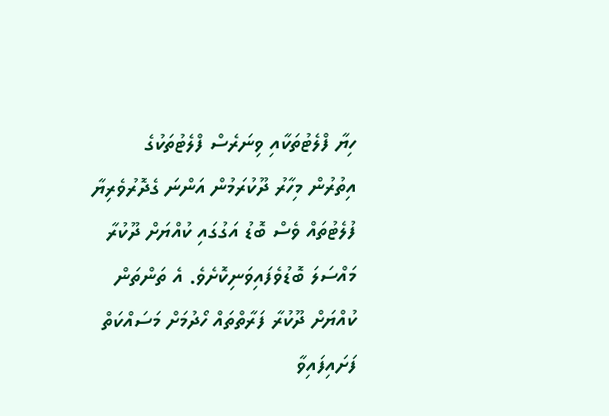ހިޔާ ފްލެޓުތަކާއި ވިނަރެސް ފްލެޓުތަކުގެ އިތުރުން މިހާރު ދޫކުރަމުން އަންނަ ގެދޮރުވެރިޔާ ފުލެޓުތައް ވެސް ބޮޑު އަގުގައި ކުއްޔަށް ދޫކުރާ މައްސަލަ ބޮޑުވެފައިވަނިކޮށެވެ. އެ ތަންތަން ކުއްޔަށް ދޫކުރާ ފަރާތްތައް ހޯދުމަށް މަސައްކަތް ފަށައިފައިވާ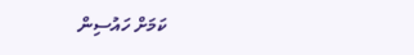ކަމަށް ހައުސިން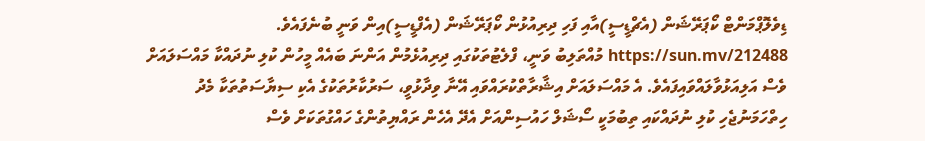ޑިވެލޮޕްމަންޓް ކޯޕަރޭޝަން (އެޗްޑީސީ)އާއި ފަހި ދިރިއުޅުން ކޯޕަރޭޝަން (އެފްޑީސީ)އިން ވަނީ ބުނެފައެވެ. https://sun.mv/212488 މުއްތަލިބު ވަނީ، ފްލެޓުތަކުގައި ދިރިއުޅެމުން އަންނަ ބައެއް މީހުން ކުލި ނުދައްކާ މައްސަލައަށް ވެސް އަލިއަޅުވާލައްވައިފައެވެ. އެ މައްސަލައަށް އިޝާރާތްކުރައްވައި އޭނާ ވިދާޅުވީ، ސަރުކާރުތަކުގެ އެކި ސިޔާސަތުތަކާ މެދު ހިތްހަމަނުޖެހި ކުލި ނުދައްކައި ތިބުމަކީ ސޯޝަލް ހައުސިންއަށް އެދޭ އެހެން ރައްޔިތުންގެ ހައްގުތަކަށް ވެސް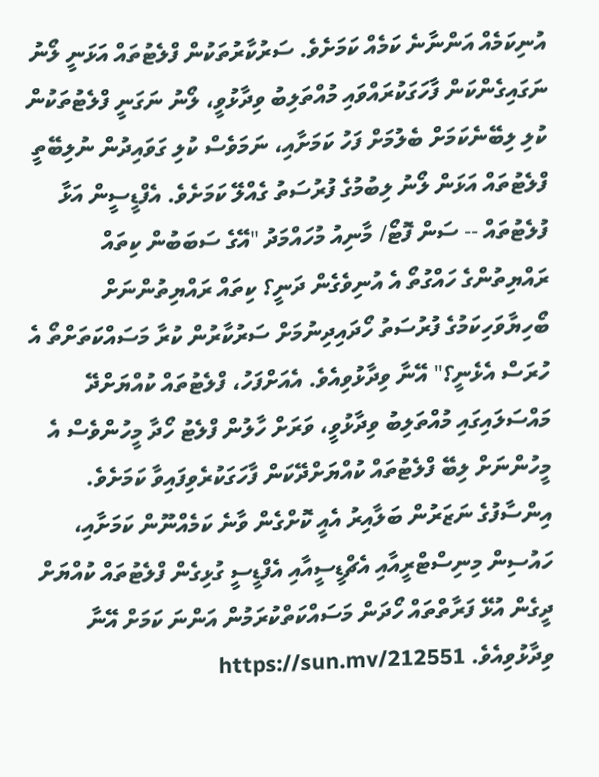އުނިކަމެއް އަންނާނެ ކަމެއް ކަމަށެވެ. ސަރުކާރުތަކުން ފްލެޓުތައް އަޅަނީ ލޯނު ނަގައިގެންކަން ފާހަގަކުރައްވައި މުއްތަލިބު ވިދާޅުވީ، ލޯނު ނަގަނީ ފްލެޓުތަކުން ކުލި ލިބޭނެކަމަށް ބެލުމަށް ފަހު ކަމަށާއި، ނަމަވެސް ކުލި ގަވައިދުން ނުލިބޭތީ ފްލެޓުތައް އަޅަން ލޯނު ލިބުމުގެ ފުރުސަތު ގެއްލޭ ކަމަށެވެ. އެފްޑީސީން އަޅާ ފުލެޓުތައް -- ސަން ފޮޓޯ/ މާނިއު މުހައްމަދު "އޭގެ ސަބަބުން ކިތައް ރައްޔިތުންގެ ހައްގުތޯ އެ އުނިވެގެން ދަނީ؟ ކިތައް ރައްޔިތުންނަށް ބޯހިޔާވަހިކަމުގެ ފުރުސަތު ހޯދައިދިނުމަށް ސަރުކާރުން ކުރާ މަސައްކަތަށްތޯ އެ ހުރަސް އެޅެނީ؟" އޭނާ ވިދާޅުވިއެވެ. އެއަށްފަހު، ފްލެޓުތައް ކުއްޔަށްދޭ މައްސަލައިގައި މުއްތަލިބު ވިދާޅުވީ، ވަރަށް ހާލުން ފްލެޓު ހޯދާ މީހުންވެސް އެ މީހުންނަށް ލިބޭ ފްލެޓުތައް ކުއްޔަށްދޭކަން ފާހަގަކުރެވިފައިވާ ކަމަށެވެ. އިންސާފުގެ ނަޒަރުން ބަލާއިރު އެއީ ކޮށްގެން ވާނެ ކަމެއްނޫން ކަމަށާއި، ހައުސިން މިނިސްޓްރީއާއި އެޗްޑީސީއާއި އެފްޑީސީ ގުޅިގެން ފްލެޓުތައް ކުއްޔަށް ދީގެން އުޅޭ ފަރާތްތައް ހޯދަން މަސައްކަތްކުރަމުން އަންނަ ކަމަށް އޭނާ ވިދާޅުވިއެވެ. https://sun.mv/212551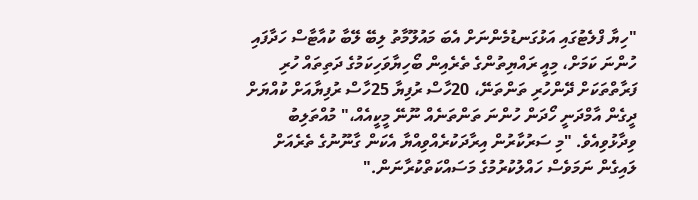"ހިޔާ ފްލެޓުގައި އަޅުގަނޑުމެންނަށް އެބަ މައުލޫމާތު ލިބޭ ލޭބާ ކުއާޓާސް ހަދާފައި ހުންނަ ކަމަށް، މިއީ ރައްޔިތުންގެ ތެރެއިން ބޯހިޔާވަހިކަމުގެ ދަތިތައް ހުރި ފަރާތްތަކަށް ދޭންހުރި ތަންތަނޭ، 20ހާސް ރުފިޔާ 25ހާސް ރުފިޔާއަށް ކުއްޔަށް ދީގެން އާމްދަނީ ހޯދަން ހުންނަ ތަންތަނެއް ނޫނޭ މީކީއެއް،" މުއްތަލިބު ވިދާޅުވިއެވެ. "މި ސަރުކާރުން އިރާދަކުރެއްވިއްޔާ އެކަން ގާނޫނުގެ ތެރެއަށް ލައިގެން ނަމަވެސް ހައްލުކުރުމުގެ މަސައްކަތްކުރާނަން."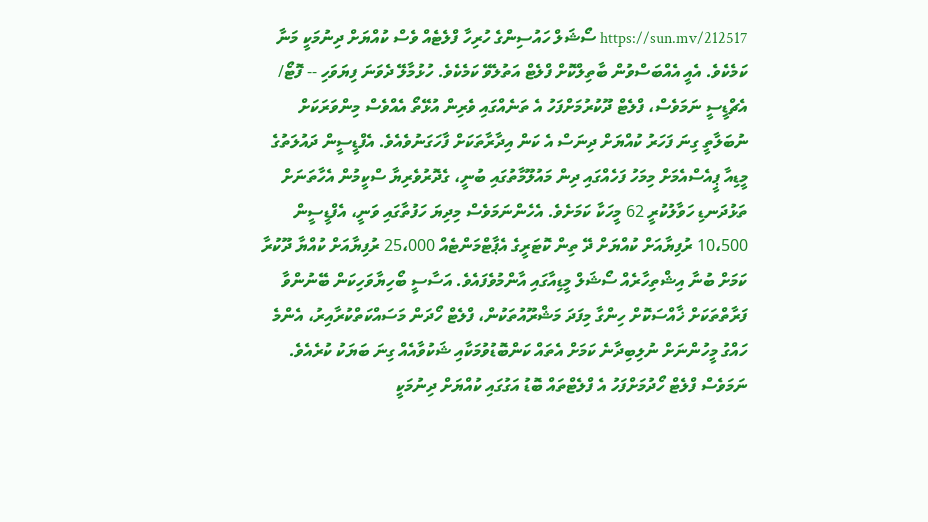https://sun.mv/212517 ސޯޝަލް ހައުސިންގެ ހުރިހާ ފްލެޓެއް ވެސް ކުއްޔަށް ދިނުމަކީ މަނާ ކަމެކެވެ. އެއީ އެއްބަސްވުން ބާތިލްކޮށް ފްލެޓް އަތުލެވޭ ކަމެކެވެ. ހުޅުމާލޭ ދެވަނަ ފިޔަވަހި -- ފޮޓޯ/ އެޗްޑީސީ ނަމަވެސް، ފްލެޓް ދޫކުރުމަށްފަހު އެ ތަނެއްގައި ވެރިން އުޅޭތޯ އެއްވެސް މިންވަރަކަށް ނުބަލާތީ ގިނަ ފަހަރު ކުއްޔަށް ދިނަސް އެ ކަން އިދާރާތަކަށް ފާހަގަނުވެއެވެ. އެފްޑީސީން ދައުލަތުގެ މީޑިއާ ޕީއެސްއެމަށް މިމަހު ފަހެއްގައި ދިން މައުލޫމާތުގައި ބުނީ، ގެދޮރުވެރިޔާ ސްކީމުން އެހާތަނަށް ތަޅުދަނޑި ހަވާލުކުރީ 62 މީހަކާ ކަމަށެވެ. އެހެންނަމަވެސް މިދިޔަ ހަފުތާގައި ވަނީ، އެފްޑީސީން 10،500 ރުފިޔާއަށް ކުއްޔަށް ދޭ ތިން ކޮޓަރީގެ އެޕާޓްމަންޓެއް 25،000 ރުފިޔާއަށް ކުއްޔާ ދޫކުރާ ކަމަށް ބުނާ އިޝްތިހާރެއް ސޯޝަލް މީޑިއާގައި އާންމުވެފައެވެ. އަސާސީ ބޯހިޔާވަހިކަން ބޭނުންވާ ފަރާތްތަކަށް ޚާއްސަކޮށް ހިންގާ މިފަދަ މަޝްރޫއުތަކުން، ފްލެޓް ހޯދަން މަސައްކަތްކުރާއިރު، އެންމެ ހައްގު މީހުންނަށް ނުލިބިދާނެ ކަމަށް އެތައް ކަންބޮޑުވުމަކާއި ޝަކުވާއެއް ގިނަ ބަޔަކު ކުރެއެވެ. ނަމަވެސް ފްލެޓް ހޯދުމަށްފަހު އެ ފްލެޓްތައް ބޮޑު އަގުގައި ކުއްޔަށް ދިނުމަކީ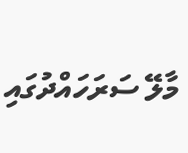މާލޭ ސަރަހައްދުގައި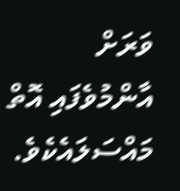ވަރަށް އާންމުވެފައި އޮތް މައްސަލައެކެވެ.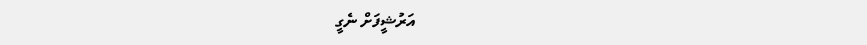އަރުޝީފަށް ނެގީ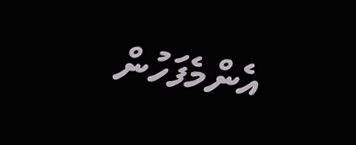އެންމެފަހުން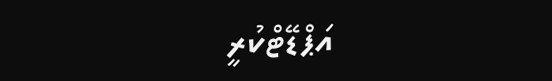އަޕްޑޭޓްކުރީ